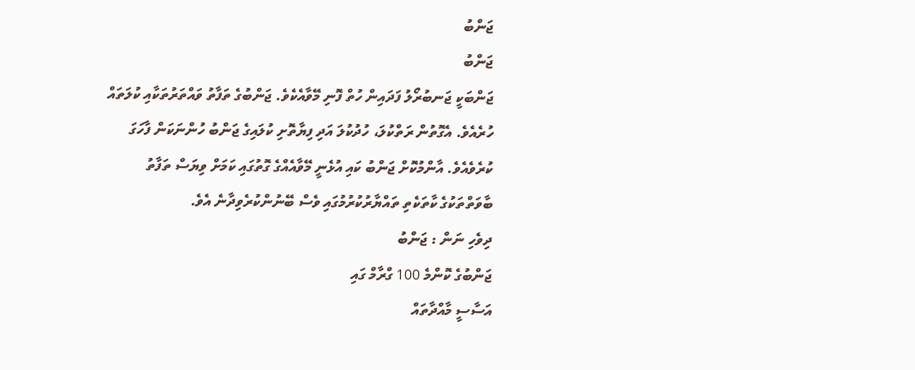ޖަންބު
ޖަންބު
ޖަންބަކީ ޖަނބުރޯލު ފަދައިން ހުތް ފޮނި މޭވާއެކެވެ. ޖަންބުގެ ތަފާތު ވައްތަރުތަކާއި ކުލަތައް ހުރެއެވެ. އެގޮތުން ރަތްކުލަ، ހުދުކުލަ އަދި ފިޔާތޮށި ކުލައިގެ ޖަންބު ހުންނަކަން ފާހަގަ ކުރެވެއެވެ. އާންމުކޮށް ޖަންބު ކައި އުޅެނީ މޭވާއެއްގެ ގޮތުގައި ކަމަށް ވިޔަސް ތަފާތު ބާވަތްތަކުގެ ކާތަކެތި ތައްޔާރުކުރުމުގައި ވެސް ބޭނުންކުރެވިދާނެ އެވެ.
ދިވެހި ނަން : ޖަންބު
ޖަންބުގެ ކޮންމެ 100 ގްރާމް ގައި
އަސާސީ މާއްދާތައް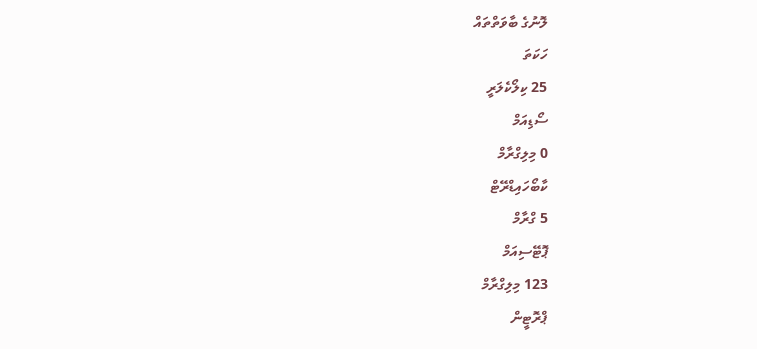ލޮނުގެ ބާވަތްތައް
ހަކަތަ
25 ކިލޯކެލަރީ
ސޯޑިއަމް
0 މިލިގްރާމް
ކާބޯހައިޑްރޭޓް
5 ގްރާމް
ޕޮޓޭސިއަމް
123 މިލިގްރާމް
ޕްރޮޓީން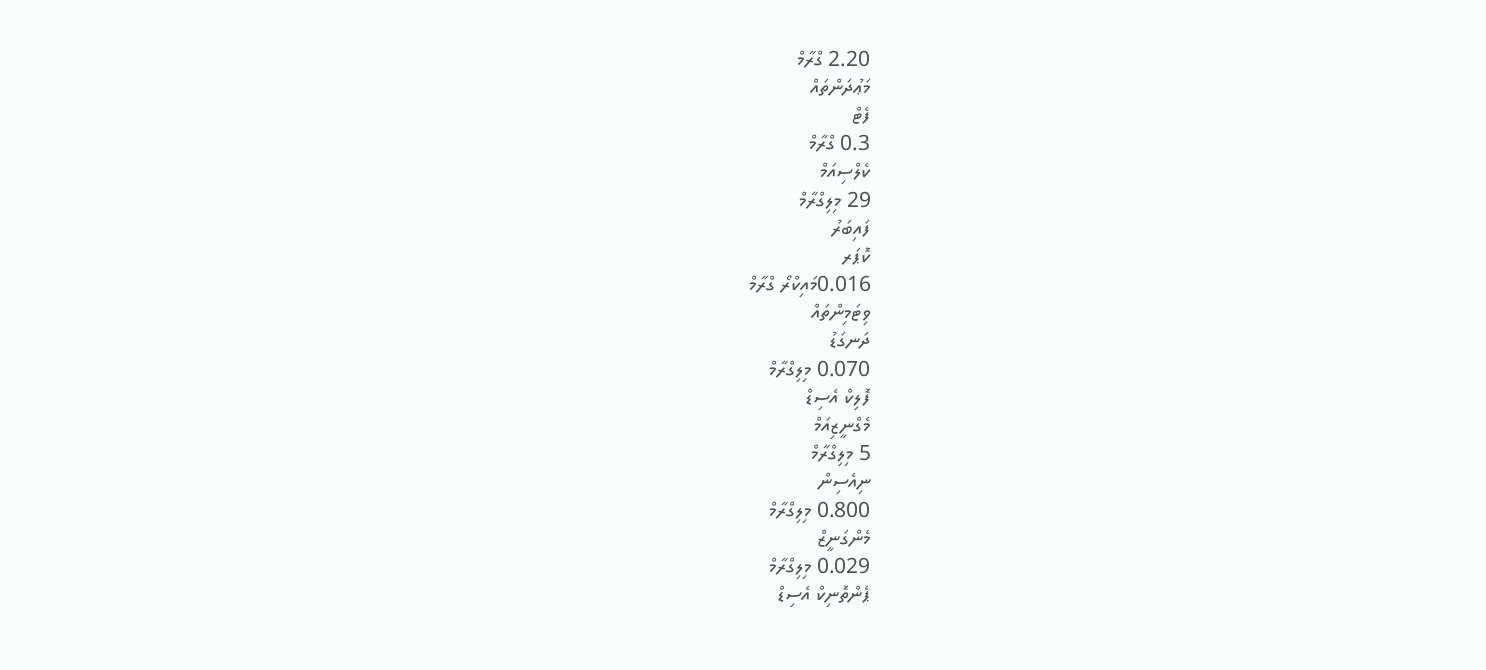2.20 ގްރާމް
މަޢުދަންތައް
ފެޓް
0.3 ގްރާމް
ކެލްސިއަމް
29 މިލިގްރާމް
ފައިބަރު
ކޮޕަރ
0.016މައިކްރޯ ގްރާމް
ވިޓަމިންތައް
ދަނގަޑު
0.070 މިލިގްރާމް
ފޮލިކް އެސިޑް
މެގްނީޒިއަމް
5 މިލިގްރާމް
ނިއެސިން
0.800 މިލިގްރާމް
މެންގަނީޒް
0.029 މިލިގްރާމް
ޕެންތޮނިކް އެސިޑް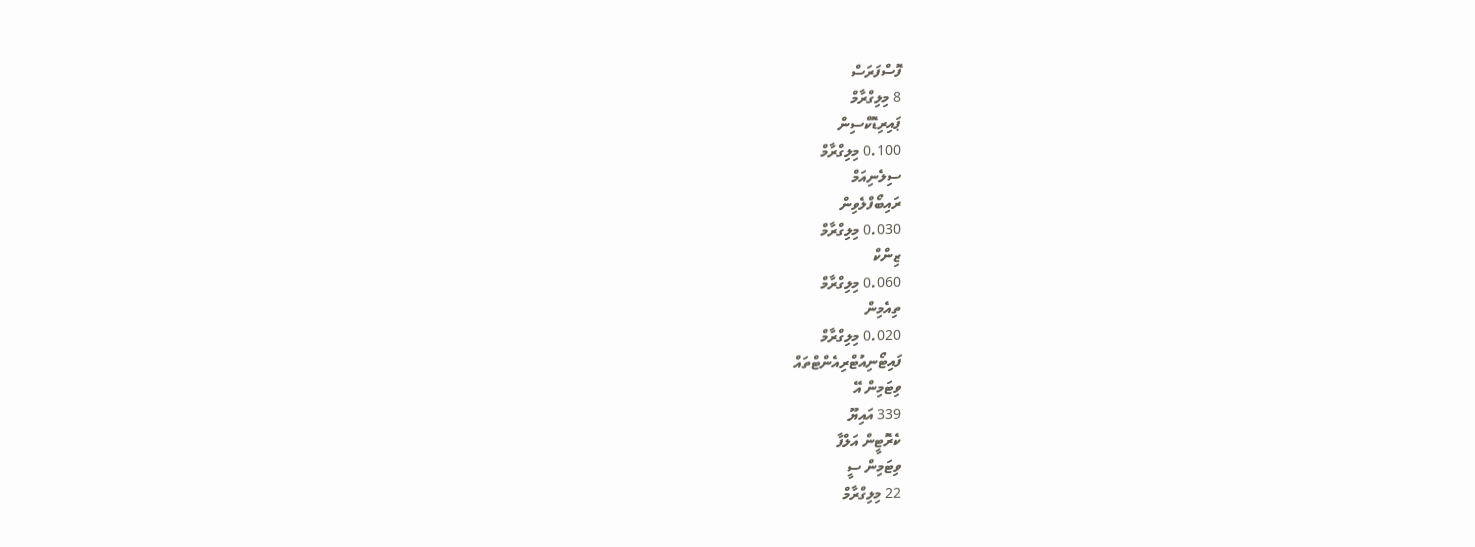ފޮސްފަރަސް
8 މިލިގްރާމް
ޕައިރިޑޮކްސިން
0.100 މިލިގްރާމް
ސިލެނިއަމް
ރައިބޯފްލެވިން
0.030 މިލިގްރާމް
ޒިންކް
0.060 މިލިގްރާމް
ތިއެމިން
0.020 މިލިގްރާމް
ފައިޓޯނިއުޓްރިއެންޓްތައް
ވިޓަމިން އޭ
339 އައިޔޫ
ކެރޮޓީން އަލްފާ
ވިޓަމިން ސީ
22 މިލިގްރާމް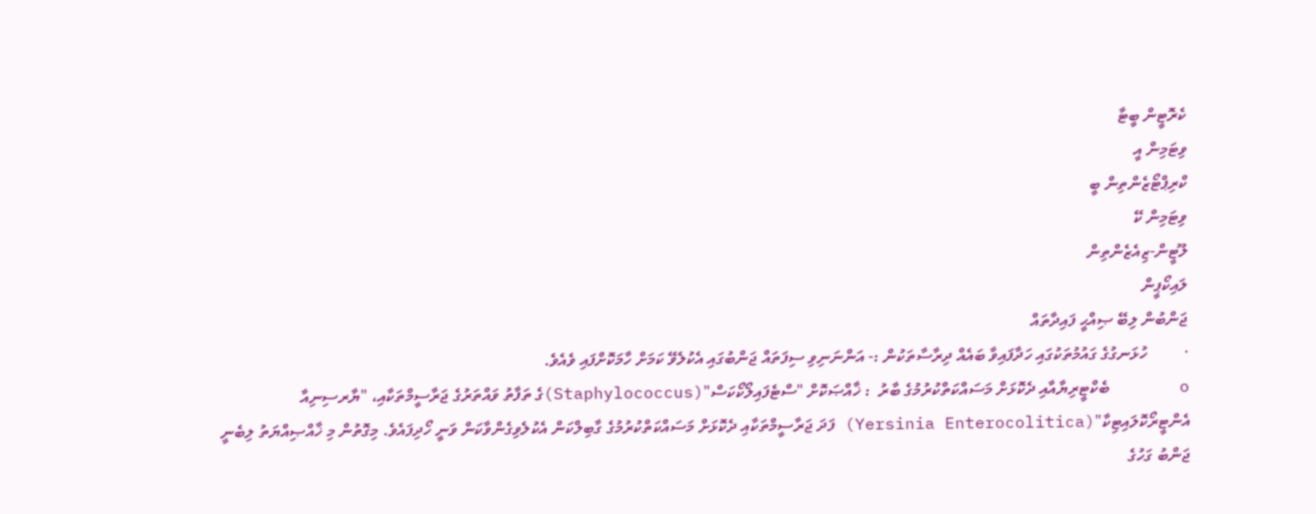ކެރޮޓީން ބީޓާ
ވިޓަމިން އީ
ކްރިޕްޓޯޒެންތިން ބީ
ވިޓަމިން ކޭ
ލޫޓީން-ޒިއެޒެންތިން
ލައިކޯޕީން
ޖަންބުން ލިބޭ ޞިއްޙީ ފައިދާތައް
·         ހުޅަނގުގެ ގައުމުތަކުގައި ހަދާފައިވާ ބައެއް ދިރާސާތަކުން :- އަންނަނިވި ސިފަތައް ޖަންބުގައި އެކުލެވޭ ކަމަށް ހާމަކޮށްފައި ވެއެވެ.
o       ބެކްޓީރިޔާއާއި ދެކޮޅަށް މަސައްކަތްކުރުމުގެ ބާރު  : ޚާއްޞަކޮށް "ސްޓެފައިލޯކޯކަސް"(Staphylococcus)ގެ ތަފާތު ވައްތަރުގެ ޖަރާސީމްތަކާއި، "ޔާރސިނިއާ އެންޓީރޯކޮލައިޓިކާ"(Yersinia Enterocolitica) ފަދަ ޖަރާސީމްތަކާއި ދެކޮޅަށް މަސައްކަތްކުރުމުގެ ގާބިލްކަން އެކުލެވިގެންވާކަން ވަނީ ހޯދިފައެވެ. މިގޮތުން މި ޚާއްޞިއްޔަތު ލިބެނީ ޖަންބު ގަހުގެ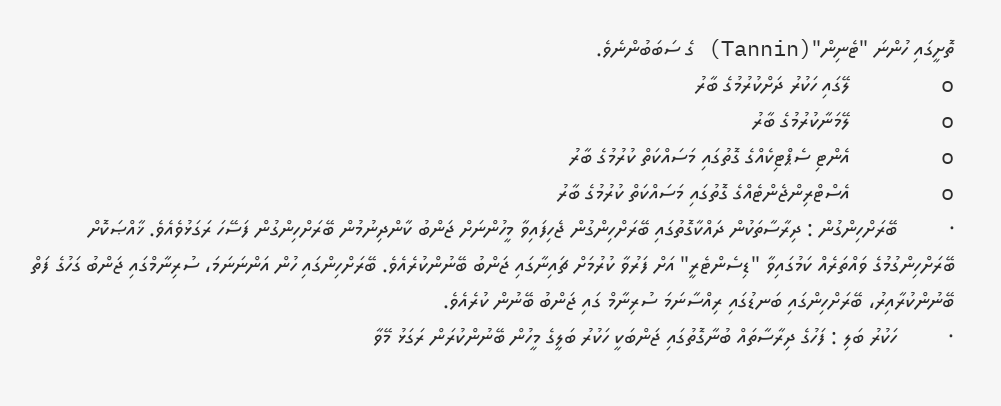ތޮށީގައި ހުންނަ "ޓެނިން"(Tannin) ގެ ސަބަބުންނެވެ.
o       ލޭގައި ހަކުރު ދަށްކުރުމުގެ ބާރު
o       ލޭމަނާކުރުމުގެ ބާރު
o       އެންޓި ސެޕްޓިކެއްގެ ގޮތުގައި މަސައްކަތް ކުރުމުގެ ބާރު
o       އެސްޓްރިންޖެންޓެއްގެ ގޮތުގައި މަސައްކަތް ކުރުމުގެ ބާރު
·         ބޭރަށްހިންގުން : ދިރާސާތަކުން ދައްކާގޮތުގައި ބޭރަށްހިންގުން ޖެހިފައިވާ މީހުންނަށް ޖަންބު ކާންދިނުމުން ބޭރަށްހިންގުން ފަސޭހަ ރަގަޅުވެއެވެ. ޚާއްޞަކޮށް ބޭރަށްހިންގުމުގެ ވައްތަރެއް ކަމުގައިވާ "ޑިސެންޓެރީ" އަށް ފަރުވާ ކުރުމަށް ޗައިނާގައި ޖަންބު ބޭނުންކުރެއެވެ. ބޭރަށްހިންގައި ހުން އަންނަނަމަ، ސުރިނާމްގައި ޖަންބު ގަހުގެ ފަތް ބޭނުންކުރާއިރު، ބޭރަށްހިންގައި ބަނޑުގައި ރިއްސާނަމަ ސުރިނާމް ގައި ޖަންބު ބޭނުން ކުރެއެވެ.
·         ހަކުރު ބަލި : ފަހުގެ ދިރާސާތައް ބުނާގޮތުގައި ޖަންބަކީ ހަކުރު ބަލީގެ މީހުން ބޭނުންކުރަން ރަގަޅު މޭވާ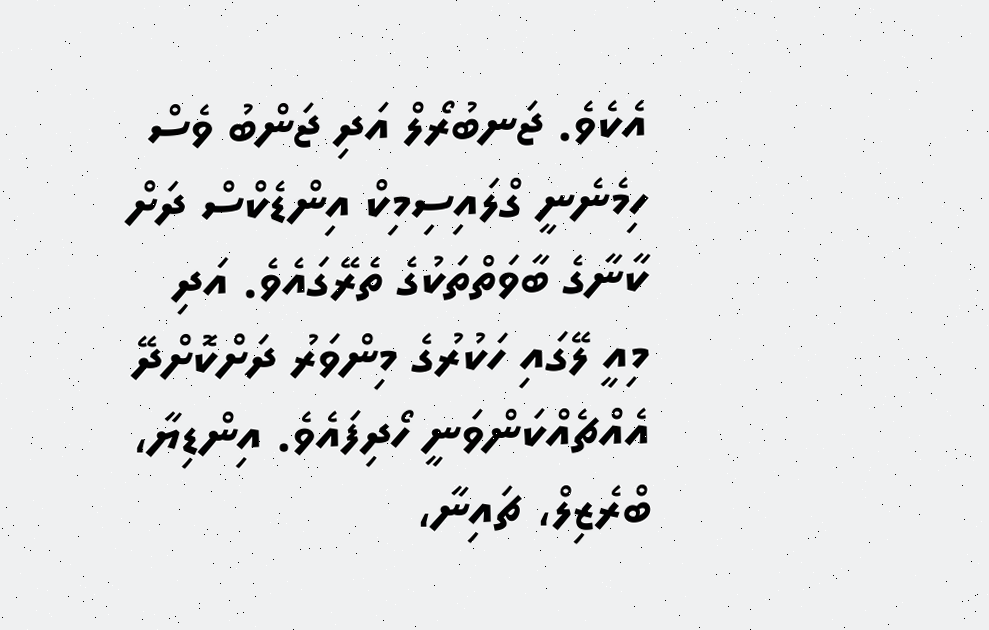އެކެވެ. ޖަނބުރޯލް އަދި ޖަންބު ވެސް ހިމެނެނީ ގްލައިސިމިކް އިންޑެކްސް ދަށް ކާނާގެ ބާވަތްތަކުގެ ތެރޭގައެވެ. އަދި މިއީ ލޭގައި ހަކުރުގެ މިންވަރު ދަށްކޮށްދޭ އެއްޗެއްކަންވަނީ ހޯދިފައެވެ. އިންޑިޔާ، ބްރެޒިލް، ޗައިނާ،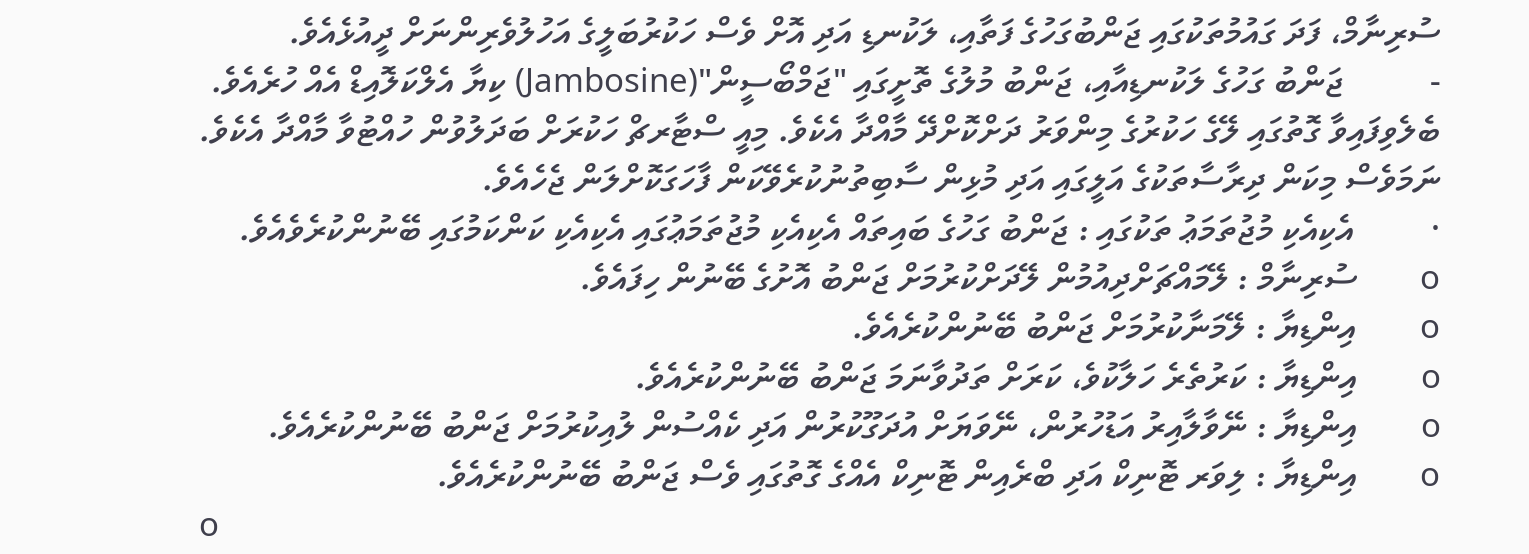ސުރިނާމް، ފަދަ ގައުމުތަކުގައި ޖަންބުގަހުގެ ފަތާއި، ލަކުނޑި އަދި އޮށް ވެސް ހަކުރުބަލީގެ އަހުލުވެރިންނަށް ދީއުޅެއެވެ.
-          ޖަންބު ގަހުގެ ލަކުނޑިއާއި، ޖަންބު މުލުގެ ތޮށީގައި "ޖަމްބޯސީން"(Jambosine) ކިޔާ އެލްކަލޮއިޑް އެއް ހުރެއެވެ. ބެލެވިފައިވާ ގޮތުގައި ލޭގެ ހަކުރުގެ މިންވަރު ދަށްކޮށްދޭ މާއްދާ އެކެވެ. މިއީ ސްޓާރޗް ހަކުރަށް ބަދަލުވުން ހުއްޓުވާ މާއްދާ އެކެވެ. ނަމަވެސް މިކަން ދިރާސާތަކުގެ އަލީގައި އަދި މުޅިން ސާބިތުނުކުރެވޭކަން ފާހަގަކޮށްލަން ޖެހެއެވެ.
·         އެކިއެކި މުޖުތަމަޢު ތަކުގައި : ޖަންބު ގަހުގެ ބައިތައް އެކިއެކި މުޖުތަމަޢުގައި އެކިއެކި ކަންކަމުގައި ބޭނުންކުރެވެއެވެ.
o       ސުރިނާމް : ލޭމައްޗަށްދިއުމުން ލޭދަށްކުރުމަށް ޖަންބު އޮށުގެ ބޭނުން ހިފައެވެ.
o       އިންޑިޔާ : ލޭމަނާކުރުމަށް ޖަންބު ބޭނުންކުރެއެވެ.
o       އިންޑިޔާ : ކަރުތެރެ ހަލާކުވެ، ކަރަށް ތަދުވާނަމަ ޖަންބު ބޭނުންކުރެއެވެ.
o       އިންޑިޔާ : ނޭވާލާއިރު އަޑުހުރުން، ނޭވަޔަށް އުދަގޫކުރުން އަދި ކެއްސުން ލުއިކުރުމަށް ޖަންބު ބޭނުންކުރެއެވެ.
o       އިންޑިޔާ : ލިވަރ ޓޮނިކް އަދި ބްރެއިން ޓޮނިކް އެއްގެ ގޮތުގައި ވެސް ޖަންބު ބޭނުންކުރެއެވެ.
o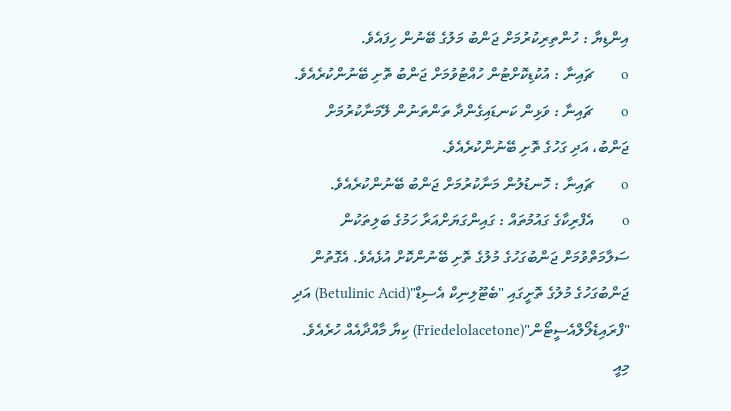އިންޑިޔާ : ހުންތިރިކުރުމަށް ޖަންބު މަލުގެ ބޭނުން ހިފައެވެ.
o       ޗައިނާ : އުކުޑިކޮށްޓުން ހުއްޓުވުމަށް ޖަންބު ތޮށި ބޭނުންކުރެއެވެ.
o       ޗައިނާ : ވަޅިން ކަނޑައިގެންދާ ތަންތަނުން ލޭމަނާކުރުމަށް ޖަންބު، އަދި ގަހުގެ ތޮށި ބޭނުންކުރެއެވެ.
o       ޗައިނާ : ހޮނޑުލުން މަނާކުރުމަށް ޖަންބު ބޭނުންކުރެއެވެ.
o       އެފްރިކާގެ ގައުމުތައް : ގައިންގަޔަށްއަރާ ހަމުގެ ބަލިތަކުން ސަލާމަތްވުމަށް ޖަންބުގަހުގެ މުލުގެ ތޮށި ބޭނުންކޮށް އުޅެއެވެ. އެގޮތުން ޖަންބުގަހުގެ މުލުގެ ތޮށީގައި "ބެޓޫލިނިކް އެސިޑް"(Betulinic Acid) އަދި "ފްރައިޑެލޯލްއެސީޓޯން"(Friedelolacetone) ކިޔާ މާއްދާއެއް ހުރެއެވެ. މިއީ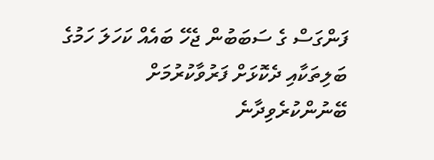ފަންގަސް ގެ ސަބަބުން ޖެހޭ ބައެއް ކަހަލަ ހަމުގެ ބަލިތަކާއި ދެކޮޅަށް ފަރުވާކުރުމަށް ބޭނުންކުރެވިދާނެ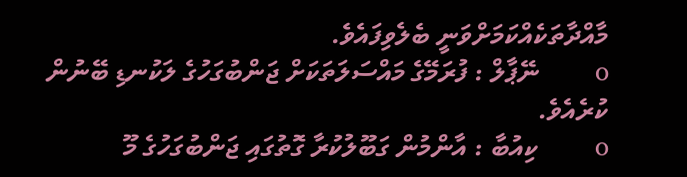މާއްދާތަކެއްކަމަށްވަނީ ބެލެވިފައެވެ.
o       ނޭޕާލް : ފުރަމޭގެ މައްސަލަތަކަށް ޖަންބުގަހުގެ ލަކުނޑި ބޭނުން ކުރެއެވެ.
o       ކިއުބާ : އާންމުން ގަބޫލުކުރާ ގޮތުގައި ޖަންބުގަހުގެ މޫ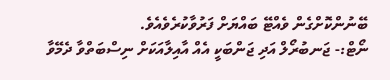ބޭނުންކޮށްގެން ވެއްޓޭ ބައްޔަށް ފަރުވާކުރެވެއެވެ.
ނޯޓް:- ޖަނބުރޯލް އަދި ޖަންބަކީ އެއް އާއިލާއަކަށް ނިސްބަތްވާ ދެމޭވާ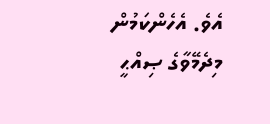އެވެ. އެހެންކަމުން މިދެމޭވާގެ ޞިއްޙީ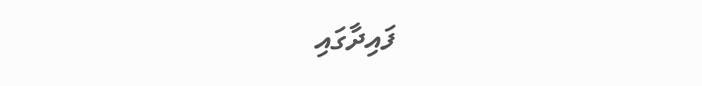ފައިދާގައި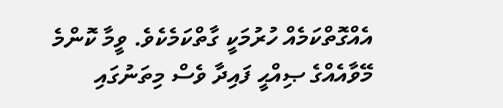އެއްގޮތްކަމެއް ހުރުމަކީ ގާތްކަމެކެވެ. ވީމާ ކޮންމެ މޭވާއެއްގެ ޞިއްޙީ ފައިދާ ވެސް މިތަނުގައި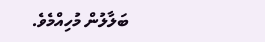ބަލާލުން މުހިއްމެވެ.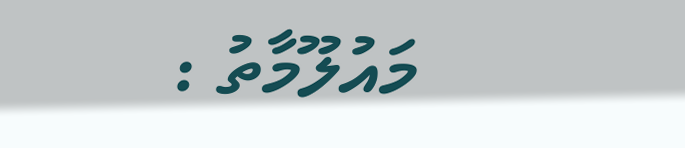މައުލޫމާތު :